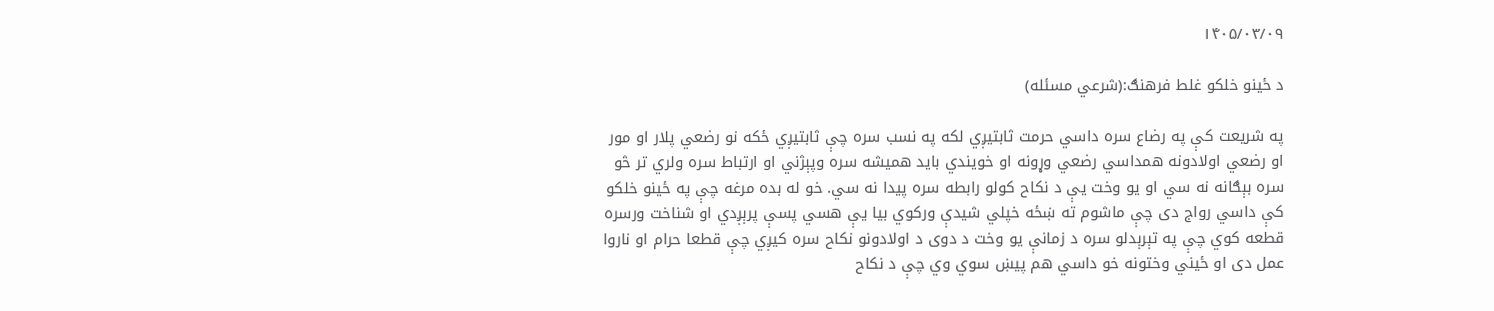۱۴۰۵/۰۳/۰۹

د ځينو خلکو غلط فرهنګ:(شرعي مسئله)

په شريعت کې په رضاع سره داسي حرمت ثابتيږي لکه په نسب سره چې ثابتيږي ځکه نو رضعي پلار او مور او رضعي اولادونه همداسي رضعي وړونه او خويندي بايد هميشه سره وپېژني او ارتباط سره ولري تر څو سره بېګانه نه سي او يو وخت يې د نکاح کولو رابطه سره پيدا نه سي. خو له بده مرغه چې په ځينو خلکو کې داسي رواج دی چې ماشوم ته ښځه خپلي شيدې ورکوي بيا يې هسي پسې پرېږدي او شناخت ورسره قطعه کوي چې په تېرېدلو سره د زمانې يو وخت د دوی د اولادونو نکاح سره کيږي چې قطعا حرام او ناروا عمل دی او ځيني وختونه خو داسي هم پيښ سوي وي چې د نکاح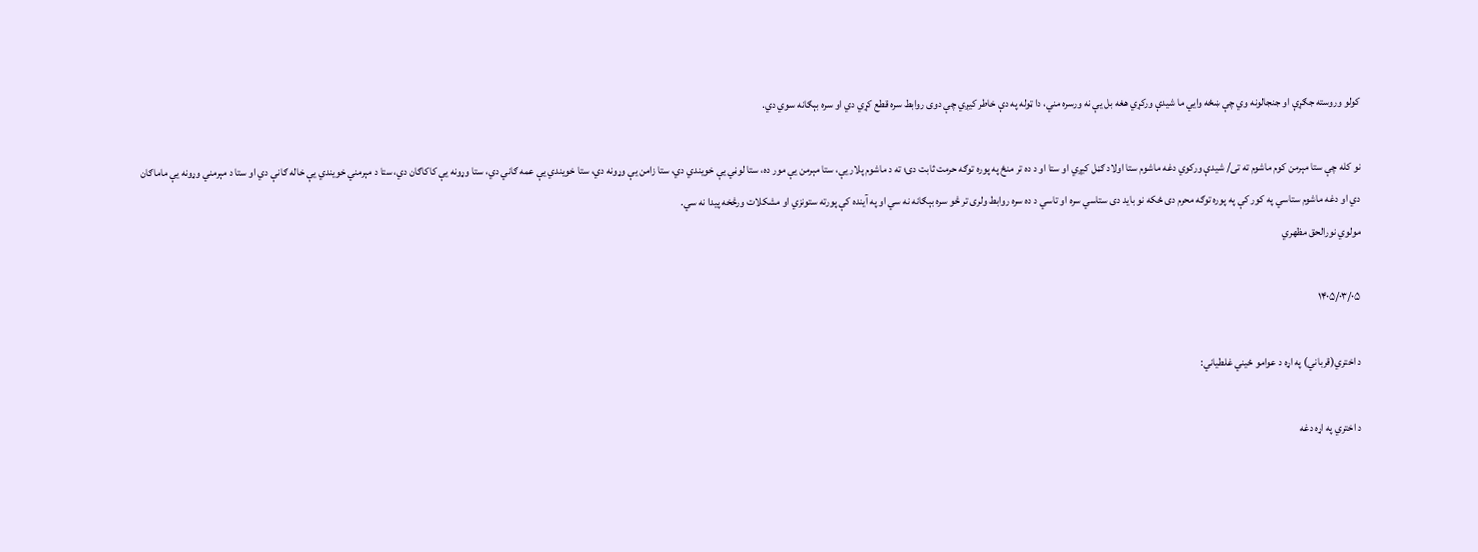کولو وروسته جګړې او جنجالونه وي چې ښځه وايي ما شيدې ورکړي هغه بل يې نه ورسره مني، دا ټوله په دې خاطر کيږي چې دوی روابط سره قطع کړي دي او سره بېګانه سوي دي.

نو کله چې ستا مېرمن کوم ماشوم ته تی/ شيدې ورکوي دغه ماشوم ستا اولاد ګڼل کيږي او ستا او د ده تر منځ په پوره توګه حرمت ثابت دی؛ ته د ماشوم پلار يې، ستا مېرمن يې مور ده، ستا لوڼي يې خويندي دي، ستا زامن يې وړونه دي، ستا خويندي يې عمه ګاني دي، ستا وړونه يې کاکاګان دي، ستا د مېرمني خويندي يې خاله ګانې دي او ستا د مېرمني وړونه يې ماماګان دي او دغه ماشوم ستاسي په کور کې په پوره توګه محرم دی ځکه نو بايد دی ستاسي سره او تاسي د ده سره روابط ولری تر څو سره بېګانه نه سي او په آينده کې پورته ستونزي او مشکلات ورڅخه پيدا نه سي.
مولوي نورالحق مظهري

۱۴۰۵/۰۳/۰۵

د اختري(قرباني) په اړه د عوامو ځيني غلطياني:

د اختري په اړه دغه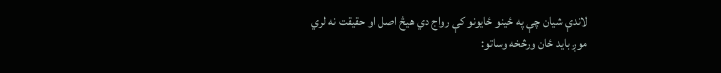لاندې شيان چې په ځينو ځايونو کې رواج دي هيڅ اصل او حقيقت نه لري موږ بايد ځان ورڅخه وساتو: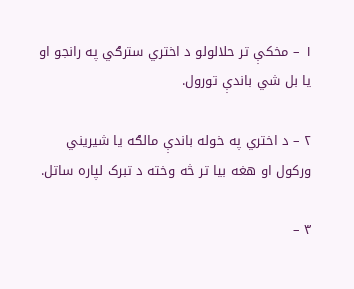۱ – مخکې تر حلالولو د اختري سترګي په رانجو او يا بل شي باندې تورول.

۲ – د اختري په خوله باندې مالګه يا شيريني ورکول او هغه بيا تر څه وخته د تبرک لپاره ساتل.

۳ –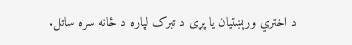د اختري ورېښتيان يا پړی د تبرک لپاره د ځانه سره ساتل.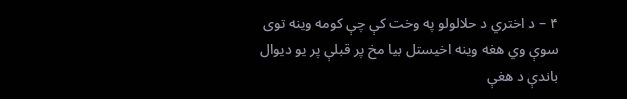۴ – د اختري د حلالولو په وخت کې چې کومه وينه توی سوې وي هغه وينه اخيستل بيا مخ پر قبلې پر يو ديوال باندې د هغې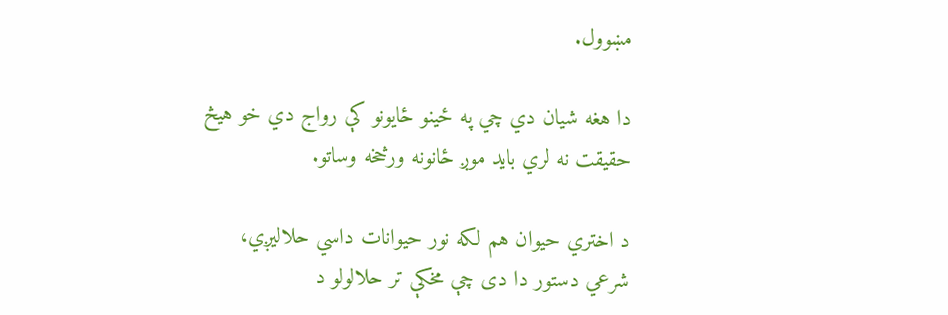مښوول.

دا هغه شيان دي چي په ځينو ځايونو کې رواج دي خو هيڅ حقيقت نه لري بايد موږ ځانونه ورڅخه وساتو.

د اختري حيوان هم لکه نور حيوانات داسي حلاليږي، شرعي دستور دا دی چې مخکې تر حلالولو د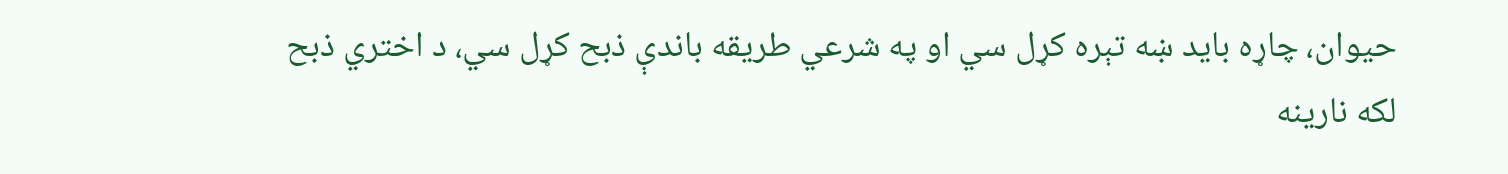حيوان، چاړه بايد ښه تېره کړل سي او په شرعي طريقه باندې ذبح کړل سي، د اختري ذبح لکه نارينه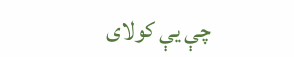چې يې کولای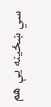سي ښځينه يې هم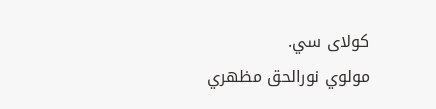کولای سي.
مولوي نورالحق مظهري